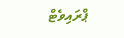ޕްރައިވެޓް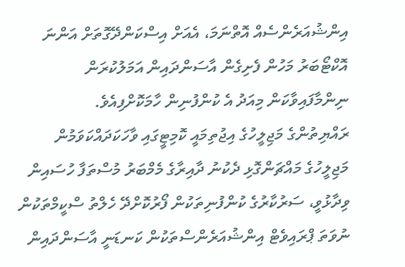އިންޝުއަރެންސެއް އޮތްނަމަ، އެއަށް އިސްކަންދޭގޮތަށް އަންނަ އޮކްޓޯބަރު މަހުން ފެށިގެން އާސަންދައިން އަމަލުކުރަން ނިންމާފައިވާކަން މިއަދު އެ ކުންފުނިން ހާމަކޮށްފިއެވެ.
ރައްޔިތުންގެ މަޖިލީހުގެ އިޖުތިމައީ ކޮމިޓީގައި ވާހަކަދައްކަވަމުން މަޖިލީހުގެ މައްޗަންގޮޅި ދެކުނު ދާއިރާގެ މެމްބަރު މުސްތަފާ ހުސައިން ވިދާޅުވީ، ސަރުކާރުގެ ކުންފުނިތަކުން ފޯރުކޮށްދޭ ހެލްތު ސްކީމްތަކުން ނުވަތަ ޕްރައިވެޓް އިންޝުއަރެންސްތަކުން ކަނޑަނީ އާސަންދައިން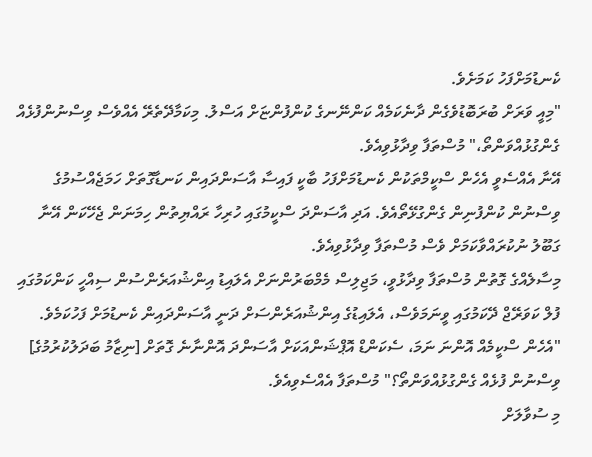ކެނޑުމަށްފަހު ކަމަށެވެ.
"މިއީ ވަރަށް ބުރަބޮޑުވެގެން ދާނެކަމެއް ކަންނޭނގެ ކުންފުންޏަށް އަސްލު. މިކަމާދޭތެރޭ އެއްވެސް ވިސްނުންފުޅެއް ގެންގުޅުއްވަންތޯ،" މުސްތަފާ ވިދާޅުވިއެވެ.
އޭނާ އެއްސެވީ އެހެން ސްކީމްތަކުން ކެނޑުމަށްފަހު ބާކީ ފައިސާ އާސަންދައިން ކަނޑާގޮތަށް ހަމަޖެއްސުމުގެ ވިސްނުން ކުންފުނިން ގެންގުޅޭތޯއެވެ. އަދި އާސަންދަ ސްކީމުގައި ހުރިހާ ރައްޔިތުން ހިމަނަން ޖެހޭކަން އޭނާ ގަބޫލު ނުކުރައްވާކަމަށް ވެސް މުސްތަފާ ވިދާޅުވިއެވެ.
މިސާލެއްގެ ގޮތުން މުސްތަފާ ވިދާޅުވީ، މަޖިލިސް މެމްބަރުންނަށް އެލައިޑު އިންޝުއަރެންސުން ސިއްހީ ކަންކަމުގައި ފުލް ކަވަރޭޖް ދޭކަމުގައި ވީނަމަވެސް، އެލައިޑުގެ އިންޝުއަރެންސަށް ދަނީ އާސަންދައިން ކެނޑުމަށް ފަހުކަމެވެ.
"އެހެން ސްކީމެއް އޮންނަ ނަމަ، ސެކަންޑް އޮޕްޝަންއަކަށް އާސަންދަ އޮންނާނެ ގޮތަށް [ނިޒާމު ބަދަލުކުރުމުގެ] ވިސްނުން ފުޅެއް ގެންގުޅުއްވަންތޯ؟" މުސްތަފާ އެއްސެވިއެވެ.
މި ސުވާލަށް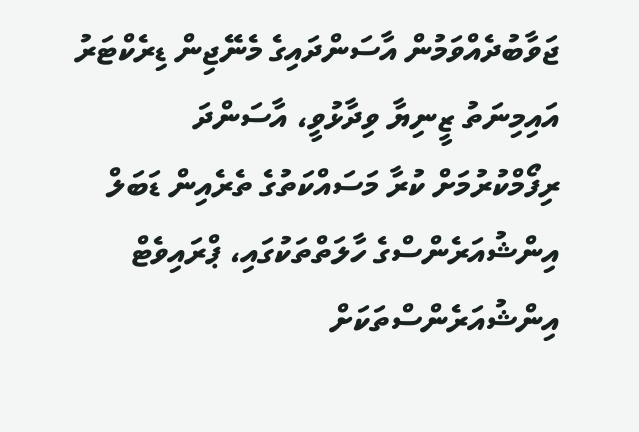ޖަވާބުދެއްވަމުން އާސަންދައިގެ މެނޭޖިން ޑިރެކްޓަރު އައިމިނަތު ޒީނިޔާ ވިދާޅުވީ، އާސަންދަ ރިފޯމްކުރުމަށް ކުރާ މަސައްކަތުގެ ތެރެއިން ޑަބަލް އިންޝުއަރެންސްގެ ހާލަތްތަކުގައި، ޕްރައިވެޓް އިންޝުއަރެންސްތަކަށް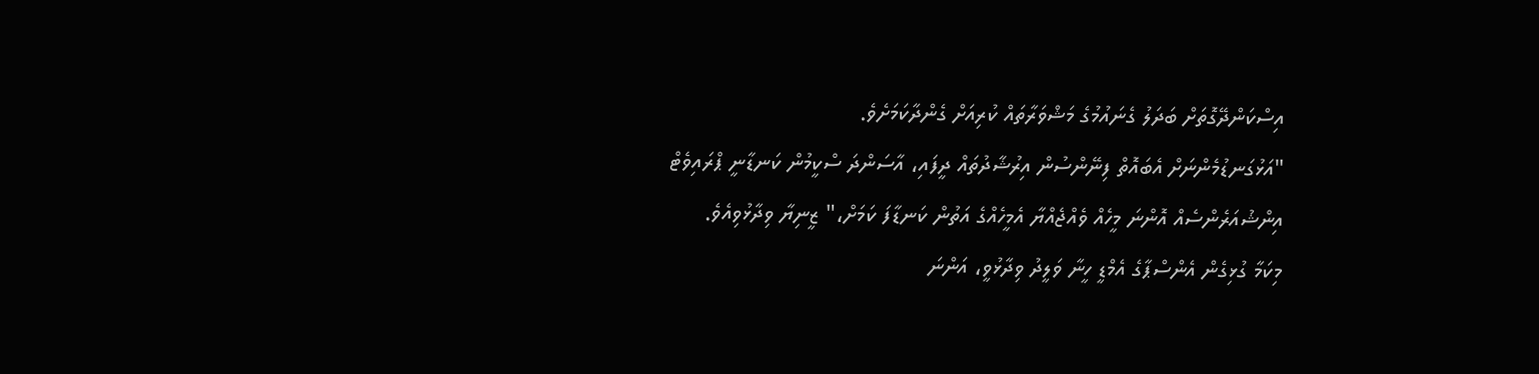އިސްކަންދޭގޮތަށް ބަދަލު ގެނައުމުގެ މަޝްވަރާތައް ކުރިއަށް ގެންދާކަމަށެވެ.
"އަޅުގަނޑުމެންނަށް އެބައޮތް ފިނޭންސުން އިރުޝާދުތައް ދީފައި، އާސަންދަ ސްކީމުން ކަނޑާނީ ޕްރައިވެޓް އިންޝުއަރެންސެއް އޮންނަ މީހެއް ވެއްޖެއްޔާ އެމީހެއްގެ އަތުން ކަނޑާފަ ކަމަށް،" ޒީނިޔާ ވިދާޅުވިއެވެ.
މިކަމާ ގުޅިގެން އެންސްޕާގެ އެމްޑީ ހީނާ ވަލީދު ވިދާޅުވީ، އަންނަ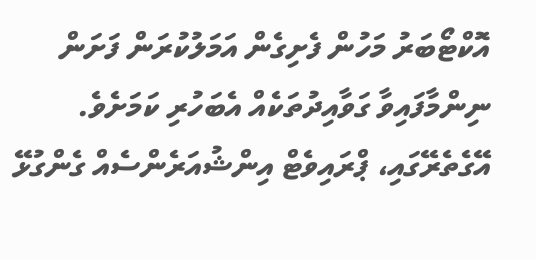އޮކްޓޯބަރު މަހުން ފެށިގެން އަމަލުކުރަން ފަށަން ނިންމާފައިވާ ގަވާއިދުތަކެއް އެބަހުރި ކަމަށެވެ.
އޭގެތެރޭގައި، ޕްރައިވެޓް އިންޝުއަރެންސެއް ގެންގުޅޭ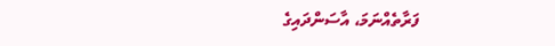ފަރާތެއްނަމަ، އާސަންދައިގެ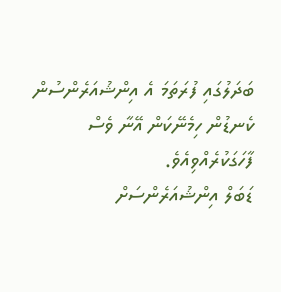ބަދަލުގައި ފުރަތަމަ އެ އިންޝުއަރެންސުން ކެނޑުން ހިމެނޭކަން އޭނާ ވެސް ފާހަގަކުރެއްވިއެވެ.
ޑަބަލް އިންޝުއަރެންސަށް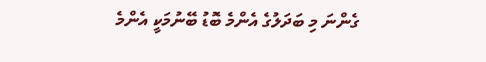ގެންނަ މި ބަދަލުގެ އެންމެ ބޮޑު ބޭނުމަކީ އެންމެ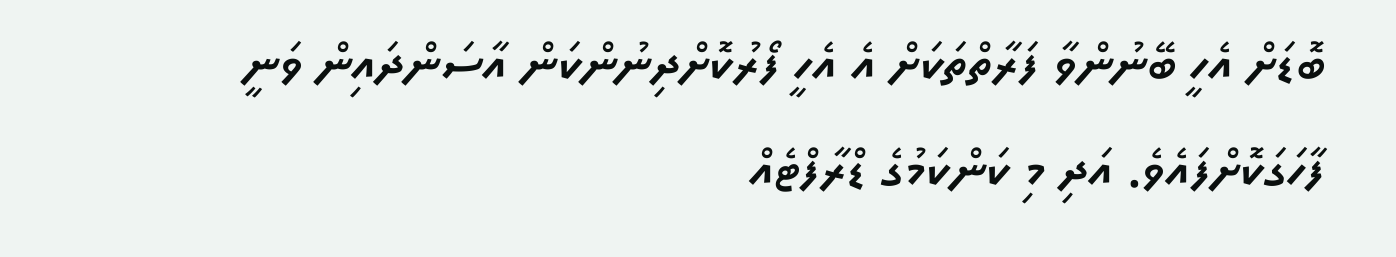ބޮޑަށް އެހީ ބޭނުންވާ ފަރާތްތަކަށް އެ އެހީ ފޯރުކޮށްދިނުންކަން އާސަންދައިން ވަނީ ފާހަގަކޮށްފައެވެ. އަދި މި ކަންކަމުގެ ޑްރާފްޓެއް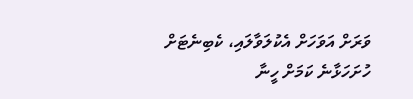ވަރަށް އަވަހަށް އެކުލަވާލައި، ކެބިނެޓަށް ހުށަހަޅާނެ ކަމަށް ހީނާ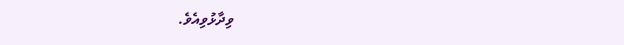ވިދާޅުވިއެވެ.